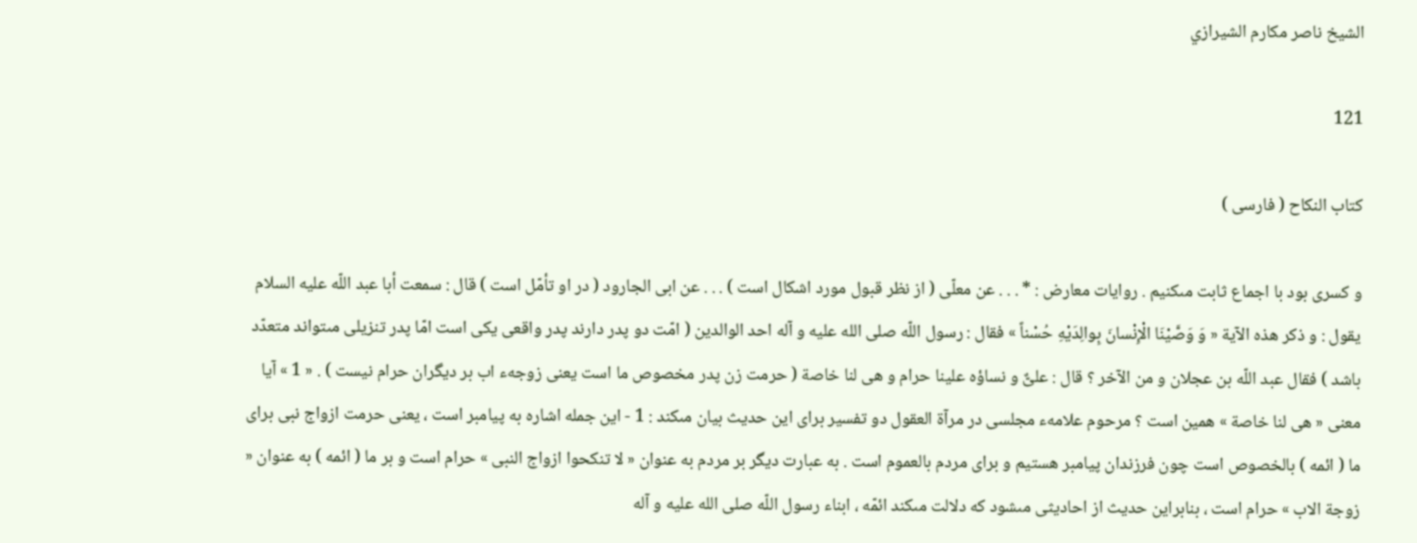الشيخ ناصر مكارم الشيرازي

121

كتاب النكاح ( فارسى )

و كسرى بود با اجماع ثابت مىكنيم . روايات معارض : * . . . عن معلّى ( از نظر قبول مورد اشكال است ) . . . عن ابى الجارود ( در او تأمّل است ) قال : سمعت أبا عبد اللّه عليه السلام يقول : و ذكر هذه الآية « وَ وَصَّيْنَا الْإِنْسانَ بِوالِدَيْهِ حُسْناً » فقال : رسول اللّه صلى الله عليه و آله احد الوالدين ( امّت دو پدر دارند پدر واقعى يكى است امّا پدر تنزيلى مىتواند متعدّد باشد ) فقال عبد اللّه بن عجلان و من الآخر ؟ قال : علىٌّ و نساؤه علينا حرام و هى لنا خاصة ( حرمت زن پدر مخصوص ما است يعنى زوجهء اب بر ديگران حرام نيست ) . « 1 » آيا معنى « هى لنا خاصة » همين است ؟ مرحوم علامهء مجلسى در مرآة العقول دو تفسير براى اين حديث بيان مىكند : 1 - اين جمله اشاره به پيامبر است ، يعنى حرمت ازواج نبى براى ما ( ائمه ) بالخصوص است چون فرزندان پيامبر هستيم و براى مردم بالعموم است . به عبارت ديگر بر مردم به عنوان « لا تنكحوا ازواج النبى » حرام است و بر ما ( ائمه ) به عنوان « زوجة الاب » حرام است ، بنابراين حديث از احاديثى مىشود كه دلالت مىكند ائمّه ، ابناء رسول اللّه صلى الله عليه و آله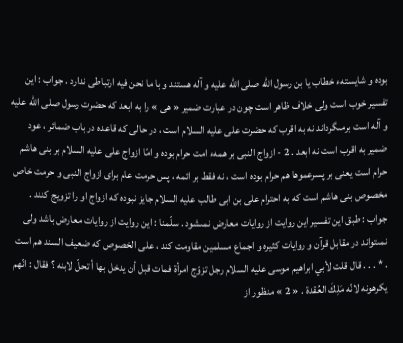بوده و شايستهء خطاب يا بن رسول اللّه صلى الله عليه و آله هستند و با ما نحن فيه ارتباطى ندارد . جواب : اين تفسير خوب است ولى خلاف ظاهر است چون در عبارت ضمير « هى » را به ابعد كه حضرت رسول صلى الله عليه و آله است برمىگرداند نه به اقرب كه حضرت على عليه السلام است ، در حالى كه قاعده در باب ضمائر ، عود ضمير به اقرب است نه ابعد . 2 - ازواج النبى بر همهء امت حرام بوده و امّا ازواج على عليه السلام بر بنى هاشم حرام است يعنى بر پسرعموها هم حرام بوده است ، نه فقط بر ائمه ، پس حرمت عام براى ازواج النبى و حرمت خاص مخصوص بنى هاشم است كه به احترام على بن ابى طالب عليه السلام جايز نبوده كه ازواج او را تزويج كنند . جواب : طبق اين تفسير اين روايت از روايات معارض نمىشود . سلّمنا : اين روايت از روايات معارض باشد ولى نمىتواند در مقابل قرآن و روايات كثيره و اجماع مسلمين مقاومت كند ، على الخصوص كه ضعيف السند هم است . * . . . قال قلت لأبي ابراهيم موسى عليه السلام رجل تزوّج امرأة فمات قبل أن يدخل بها أ تحلّ لابنه ؟ فقال : انّهم يكرهونه لانّه مَلِكَ العُقدة . « 2 » منظور از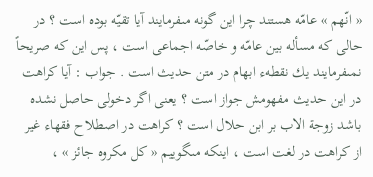« انّهم » عامّه هستند چرا اين گونه مىفرمايند آيا تقيّه بوده است ؟ در حالى كه مسأله بين عامّه و خاصّه اجماعى است ، پس اين كه صريحاً نمىفرمايند يك نقطهء ابهام در متن حديث است . جواب : آيا كراهت در اين حديث مفهومش جواز است ؟ يعنى اگر دخولى حاصل نشده باشد زوجة الاب بر ابن حلال است ؟ كراهت در اصطلاح فقهاء غير از كراهت در لغت است ، اينكه مىگوييم « كل مكروه جائز » ،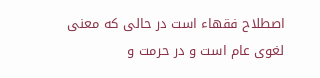اصطلاح فقهاء است در حالى كه معنى لغوى عام است و در حرمت و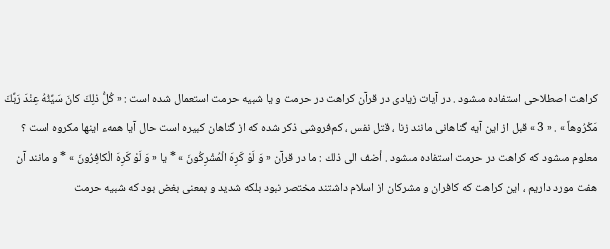كراهت اصطلاحى استفاده مىشود . در آيات زيادى در قرآن كراهت در حرمت و يا شبيه حرمت استعمال شده است : « كُلُّ ذلِكَ كانَ سَيِّئُهُ عِنْدَ رَبِّكَ مَكْرُوهاً » . « 3 » قبل از اين آيه گناهانى مانند زنا ، قتل نفس ، كم‌فروشى ذكر شده كه از گناهان كبيره است حال آيا همهء اينها مكروه است ؟ معلوم مىشود كه كراهت در حرمت استفاده مىشود . أضف الى ذلك : ما در قرآن « وَ لَوْ كَرِهَ الْمُشْرِكُونَ » * يا « وَ لَوْ كَرِهَ الْكافِرُونَ » * و مانند آن هفت مورد داريم ، اين كراهت كه كافران و مشركان از اسلام داشتند مختصر نبود بلكه شديد و بمعنى بغض بود كه شبيه حرمت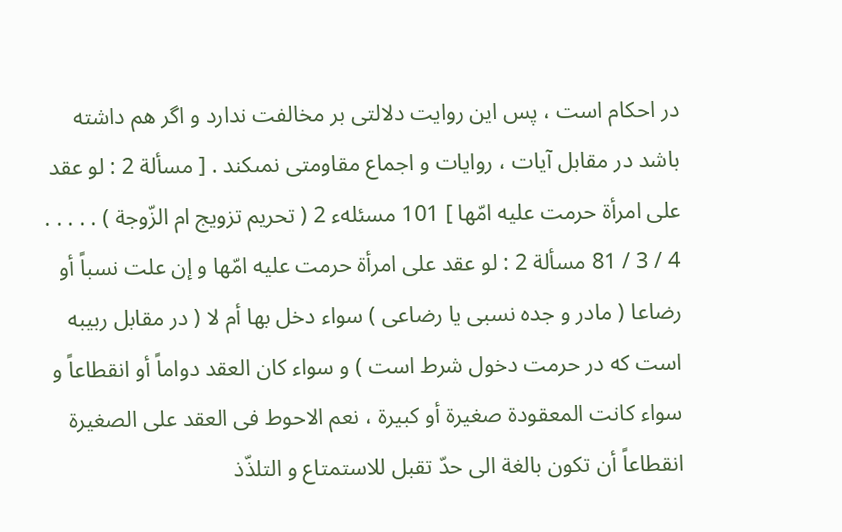در احكام است ، پس اين روايت دلالتى بر مخالفت ندارد و اگر هم داشته باشد در مقابل آيات ، روايات و اجماع مقاومتى نمىكند . [ مسألة 2 : لو عقد على امرأة حرمت عليه امّها ] 101 مسئلهء 2 ( تحريم تزويج ام الزّوجة ) . . . . . 4 / 3 / 81 مسألة 2 : لو عقد على امرأة حرمت عليه امّها و إن علت نسباً أو رضاعا ( مادر و جده نسبى يا رضاعى ) سواء دخل بها أم لا ( در مقابل ربيبه است كه در حرمت دخول شرط است ) و سواء كان العقد دواماً أو انقطاعاً و سواء كانت المعقودة صغيرة أو كبيرة ، نعم الاحوط فى العقد على الصغيرة انقطاعاً أن تكون بالغة الى حدّ تقبل للاستمتاع و التلذّذ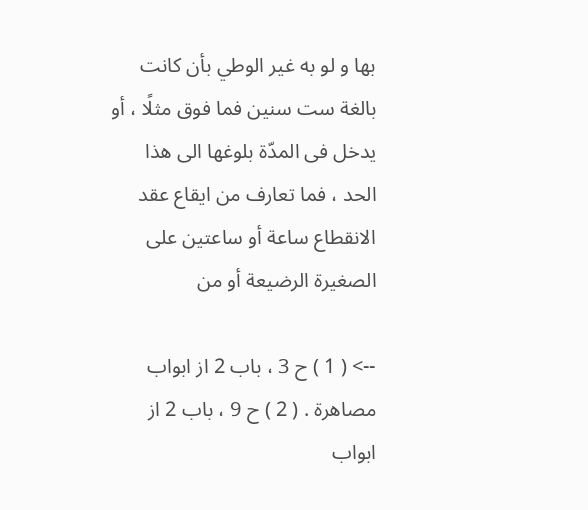بها و لو به غير الوطي بأن كانت بالغة ست سنين فما فوق مثلًا ، أو يدخل فى المدّة بلوغها الى هذا الحد ، فما تعارف من ايقاع عقد الانقطاع ساعة أو ساعتين على الصغيرة الرضيعة أو من

--> ( 1 ) ح 3 ، باب 2 از ابواب مصاهرة . ( 2 ) ح 9 ، باب 2 از ابواب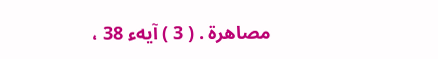مصاهرة . ( 3 ) آيهء 38 ،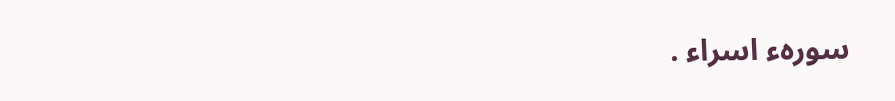سورهء اسراء .